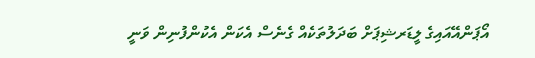އޯޕަންއޭއައިގެ ލީޑަރޝިޕަށް ބަދަލުތަކެއް ގެނެސް އެކަން އެކުންފުނިން ވަނީ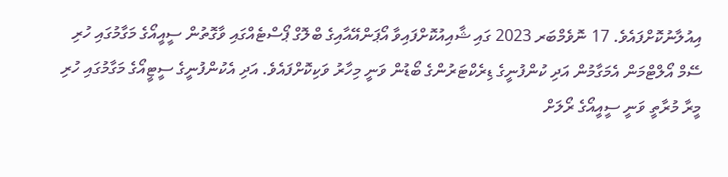އިއުލާނުކޮށްފައެވެ. 17 ނޮވެމްބަރ 2023 ގައި ޝާއިއުކޮށްފައިވާ އޯޕަންއޭއާއިގެ ބްލޮގް ޕޯސްޓެއްގައި ވާގޮތުން ސީއީއޯގެ މަގާމުގައި ހުރި ސޭމް އޯލްޓްމަން އެމަގާމުން އަދި ކުންފުނީގެ ޑިރެކްޓަރުންގެ ބޯޑުން ވަނީ މިހާރު ވަކިކޮށްފައެވެ. އަދި އެކުންފުނީގެ ސީޓީއޯގެ މަގާމުގައި ހުރި މީރާ މުރާތީ ވަނީ ސީއީއޯގެ ރޯލަށް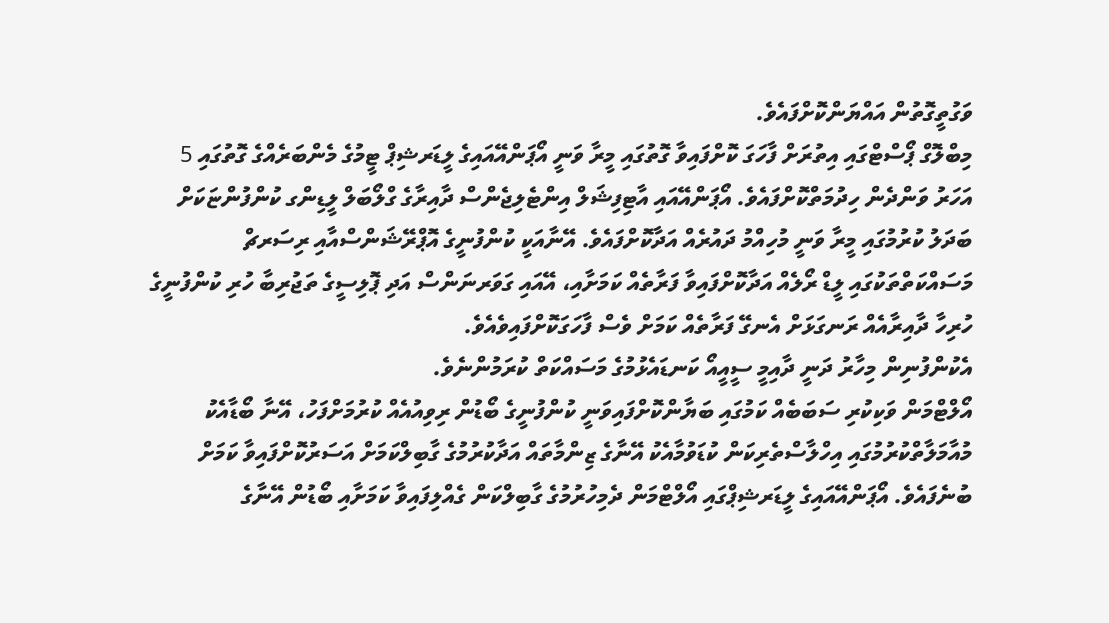ވަގުތީގޮތުން އައްޔަންކޮށްފައެވެ.
މިބްލޮގް ޕޯސްޓްގައި އިތުރަށް ފާހަގަ ކޮށްފައިވާ ގޮތުގައި މީރާ ވަނީ އޯޕަންއޭއައިގެ ލީޑަރޝިޕް ޓީމުގެ މެންބަރެއްގެ ގޮތުގައި 5 އަހަރު ވަންދެން ހިދުމަތްކޮށްފައެވެ. އޯޕަންއޭއައި އާޓިފިޝަލް އިންޓެލިޖެންސް ދާއިރާގެ ގްލޯބަލް ލީޑިންގ ކުންފުންޏަކަށް ބަދަލު ކުރުމުގައި މީރާ ވަނީ މުހިއްމު ދައުރެއް އަދާކޮށްފައެވެ. އޭނާއަކީ ކުންފުނީގެ އޮޕްރޭޝަންސްއާއި ރިސަރޗް މަސައްކަތްތަކުގައި ލީޑް ރޯލެއް އަދާކޮށްފައިވާ ފަރާތެއް ކަމަށާއި، އޭއައި ގަވަރނަންސް އަދި ޕޮލިސީގެ ތަޖުރިބާ ހުރި ކުންފުނީގެ ހުރިހާ ދާއިރާއެއް ރަނގަޅަށް އެނގޭ ފަރާތެއް ކަމަށް ވެސް ފާހަގަކޮށްފައިވެއެވެ.
އެކުންފުނިން މިހާރު ދަނީ ދާއިމީ ސީއީއޯ ކަނޑައެޅުމުގެ މަސައްކަތް ކުރަމުންނެވެ.
އޯލްޓްމަން ވަކިކުރި ސަބަބެއް ކަމުގައި ބަޔާންކޮށްފައިވަނީ ކުންފުނީގެ ބޯޑުން ރިވިއުއެއް ކުރުމަށްފަހު، އޭނާ ބޯޑާއެކު މުއާމަލާތްކުރުމުގައި އިހްލާސްތެރިކަން ކުޑަވުމާއެކު އޭނާގެ ޒިންމާތައް އަދާކުރުމުގެ ގާބިލްކަމަށް އަސަރުކޮށްފައިވާ ކަމަށް ބުނެފައެވެ. އޯޕަންއޭއައިގެ ލީޑަރޝިޕްގައި އޯލްޓްމަން ދެމިހުރުމުގެ ގާބިލްކަން ގެއްލިފައިވާ ކަމަށާއި ބޯޑުން އޭނާގެ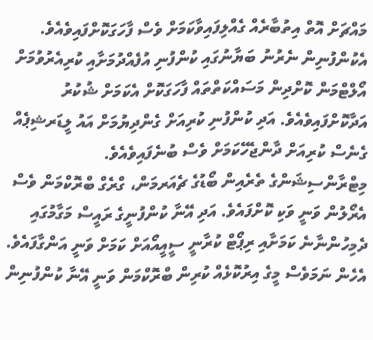މައްޗަށް އޮތް އިތުބާރެއް ގެއްލިފައިވާކަމަށް ވެސް ފާހަގަކޮށްފައިވެއެވެ.
އެކުންފުނިން ނެރުނު ބަޔާނުގައި ކުންފުނި އުފެއްދުމަށާއި ކުރިއެރުވުމަށް އޯލްޓްމަން ކޮށްދިން މަސައްކަތްތައް ފާހަގަކޮށް އެކަމަށް ޝުކުރު އަދާކޮށްފައިވެއެވެ. އަދި ކުންފުނި ކުރިއަށް ގެންދިޔުމަށް އައު ލީޑަރޝިޕެއް ގެނެސް ކުރިއަށް ދާންޖެހޭކަމަށް ވެސް ބުނެފައިވެއެވެ.
މިޓްރާންސިޝަންގެ ތެރެއިން ބޯޑުގެ ޗެއަރމަން، ގްރެގް ބްރޮކްމަން ވެސް އެރޯލުން ވަނީ ވަކި ކޮށްފައެވެ. އަދި އޭނާ ކުންފުނީގެ ރައީސް މަގާމުގައި ދެމިހުންނާނެ ކަމަށާއި ރިޕޯޓް ކުރާނީ ސީއީއޯއަށް ކަމަށް ވަނީ އަންގާފައެވެ. އެހެން ނަމަވެސް މީގެ އިރުކޮޅެއް ކުރިން ބްރޮކްމަން ވަނީ އޭނާ ކުންފުނިން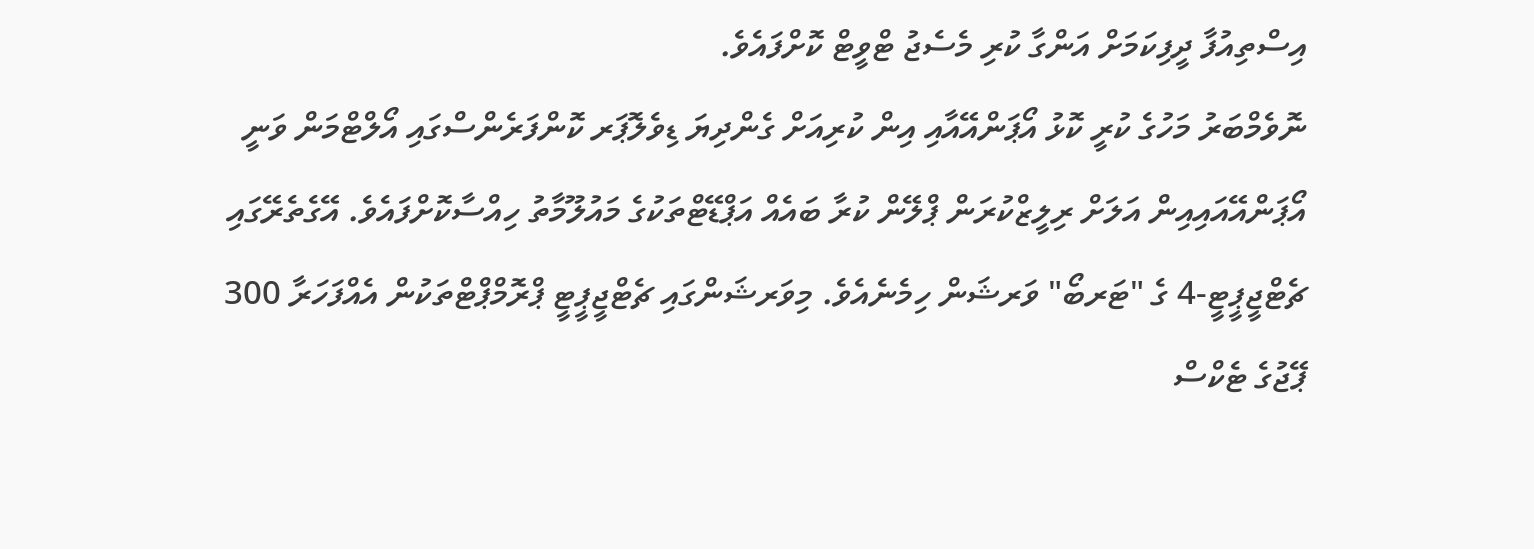އިސްތިއުފާ ދީފިކަމަށް އަންގާ ކުރި މެސެޖު ޓްވީޓް ކޮށްފައެވެ.
ނޮވެމްބަރު މަހުގެ ކުރީ ކޮޅު އޯޕަންއޭއާއި އިން ކުރިއަށް ގެންދިޔަ ޑިވެލޮޕަރ ކޮންފަރެންސްގައި އޯލްޓްމަން ވަނީ އޯޕަންއޭއައިއިން އަލަށް ރިލީޒްކުރަން ޕްލޭން ކުރާ ބައެއް އަޕްޑޭޓްތަކުގެ މައުލޫމާތު ހިއްސާކޮށްފައެވެ. އޭގެތެރޭގައި ޗެޓްޖީޕީޓީ-4 ގެ "ޓަރބޯ" ވަރޝަން ހިމެނެއެވެ. މިވަރޝަންގައި ޗެޓްޖީޕީޓީ ޕްރޮމްޕްޓްތަކުން އެއްފަހަރާ 300 ޕޭޖުގެ ޓެކްސް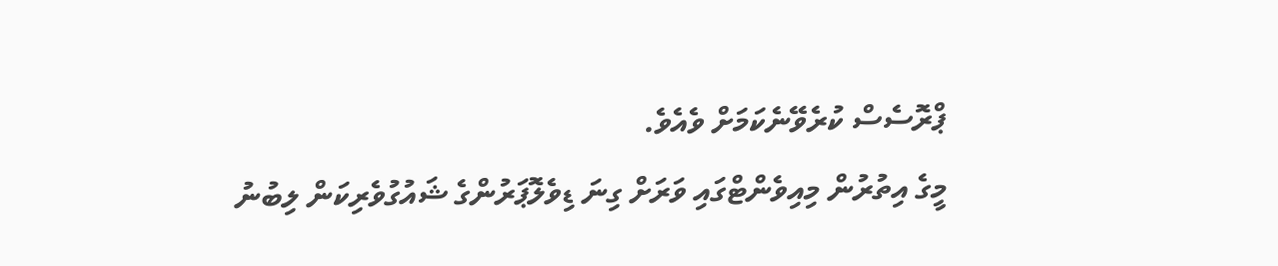ޕްރޮސެސް ކުރެވޭނެކަމަށް ވެއެވެ.
މީގެ އިތުރުން މިއިވެންޓްގައި ވަރަށް ގިނަ ޑިވެލޮޕަރުންގެ ޝައުގުވެރިކަން ލިބުނު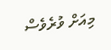މިއަށް ވުރެވެސް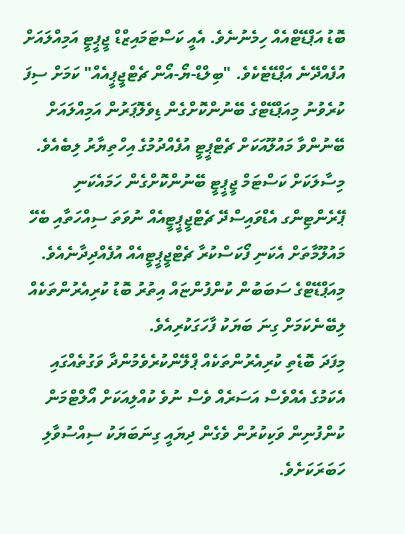ބޮޑު އަޕްޑޭޓްއެއް ހިމެނުނެވެ. އެއީ ކަސްޓަމައިޒްޑް ޖީޕީޓީ އަމިއްލައަށް އުފެއްދޭނެ އަޕްޑޭޓެކެވެ. "ބިލްޑް-ޔޯ-އޯން ޗެޓްޖީޕީއެއް" ކަމަށް ސިފަ ކުރެވުނު މިއަޕްޑޭޓްގެ ބޭނުންކޮށްގެން ޑިވެލޮޕަރުން އަމިއްލައަށް ބޭނުންވާ މައުލޫއަކަށް ޗެޓްޕީޓީ އުފެއްދުމުގެ އިހްތިޔާރު ލިބެއެވެ. މިސާލަކަށް ކަސްޓަމް ޖީޕީޓީ ބޭނުންކޮށްގެން ހަމައެކަނި ޕޭރެންޓިންގ އެޑްވައިސްދޭ ޗެޓްޖީޕީޓީއެއް ނުވަތަ ސިއްހަތާއި ބެހޭ މައުލޫމާތަށް އެކަނި ފޯކަސްކުރާ ޗެޓްޖީޕީޓީއެއް އުފެއްދިދާނެއެވެ. މިއަޕްޑޭޓްގެ ސަބަބުން ކުންފުންޏައް އިތުރު ބޮޑު ކުރިއެރުންތަކެއް ލިބޭނެކަމަށް ގިނަ ބަޔަކު ފާހަގަކުރިއެވެ.
މިފަދަ ބޮޑެތި ކުރިއެރުންތަކެއް ޕްލޭންކުރެވެމުންދާ ވަގުތެއްގައި އެކަމުގެ އެއްވެސް އަސަރެއް ވެސް ނުވެ ކުއްލިއަކަށް އޯލްޓްމަން ކުންފުނިން ވަކިކުރުން ވެގެން ދިޔައީ ގިނަބަޔަކު ސިއްސުވާލި ހަބަރަކަށެވެ.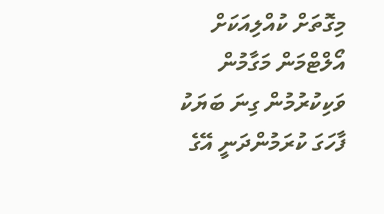މިގޮތަށް ކުއްލިއަކަށް އޯލްޓްމަން މަގާމުން ވަކިކުރުމުން ގިނަ ބަޔަކު ފާހަގަ ކުރަމުންދަނީ އޭގެ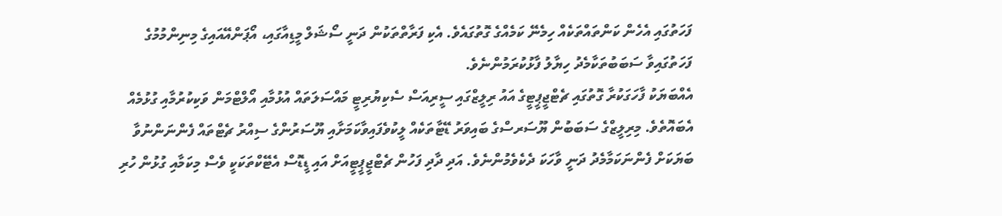ފަހަތުގައި އެހެން ކަންތައްތަކެއް ހިމެނޭ ކަމެއްގެ ގޮތުގައެވެ. އެކި ފަރާތްތަކުން ދަނީ ސޯޝަލް މީޑިއާގައި، އޯޕަންއޭއައިގެ މިނިންމުމުގެ ފަހަތުގައިވާ ސަބަބުތަކާމެދު ހިޔާލު ފާޅުކުރަމުންނެވެ.
އެއްބަޔަކު ފާހަގަކުރާ ގޮތުގައި ޗެޓްޖީޕީޓީގެ އައު ރިލީޒްގައި ސީރިއަސް ސެކިޔުރިޓީ މައްސަލަތައް އުޅުމާއި އޯލްޓްމަން ވަކިކުރުމާއި ގުޅުމެއް އެބައޮތެވެ. މިރިލީޒްގެ ސަބަބުން ޔޫސަރސްގެ ބައިވަރު ޑޭޓާތަކެއް ލީކުވެފައިވާކަމަށާއި ޔޫސަރުންގެ ސިއްރު ޗެޓްތައް ފެންނަންނުވާ ބަޔަކަށް ފެންނަކަމާމެދު ދަނީ ވާހަކަ ދެކެވެމުންނެވެ. އަދި ދާދި ފަހުން ޗެޓްޖީޕީޓީއަށް އައި ޑީޑޮސް އެޓޭކްތަކަކީ ވެސް މިކަމާއި ގުޅުން ހުރި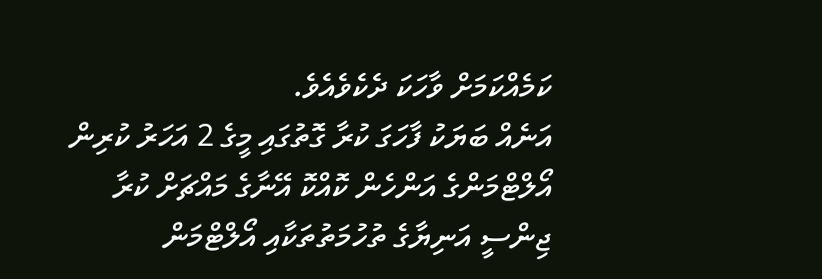ކަމެއްކަމަށް ވާހަކަ ދެކެވެއެވެ.
އަނެއް ބަޔަކު ފާހަގަ ކުރާ ގޮތުގައި މީގެ 2 އަހަރު ކުރިން އޯލްޓްމަންގެ އަންހެން ކޮއްކޮ އޭނާގެ މައްޗަށް ކުރާ ޖިންސީ އަނިޔާގެ ތުހުމަތުތަކާއި އޯލްޓްމަން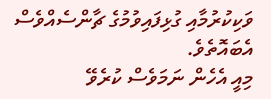ވަކިކުރުމާއި ގުޅިފައިވުމުގެ ޗާންސެއްވެސް އެބައޮތެވެ.
މިއީ އެހެން ނަމަވެސް ކުރެވޭ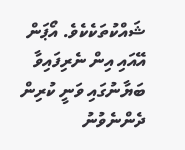ޝައްކުތަކެކެވެ. އޯޕަން އޭއައި އިން ނެރިފައިވާ ބަޔާނުގައި ވަނީ ކުރިން ދެންނެވުނު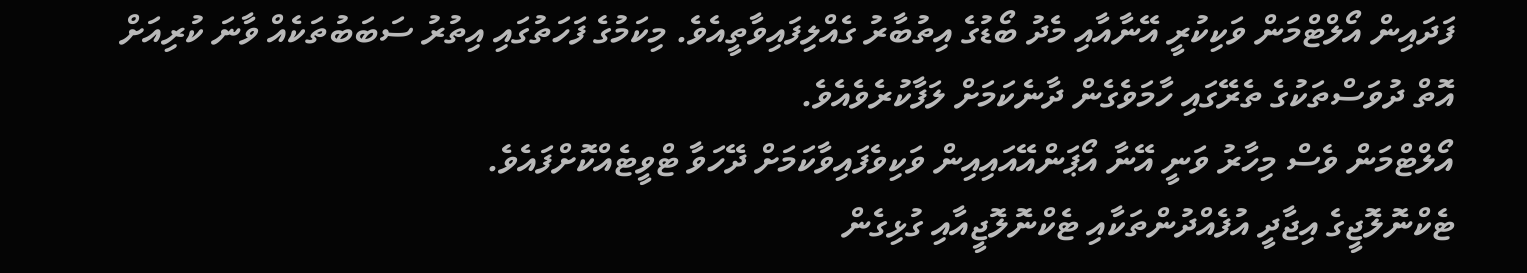ފަދައިން އޯލްޓްމަން ވަކިކުރީ އޭނާއާއި މެދު ބޯޑުގެ އިތުބާރު ގެއްލިފައިވާތީއެވެ. މިކަމުގެ ފަހަތުގައި އިތުރު ސަބަބުތަކެއް ވާނަ ކުރިއަށް އޮތް ދުވަސްތަކުގެ ތެރޭގައި ހާމަވެގެން ދާނެކަމަށް ލަފާކުރެވެއެވެ.
އޯލްޓްމަން ވެސް މިހާރު ވަނީ އޭނާ އޯޕަންއޭއައިއިން ވަކިވެފައިވާކަމަށް ދޭހަވާ ޓްވީޓެއްކޮށްފައެވެ.
ޓެކްނޮލޮޖީގެ އިޖާދީ އުފެއްދުންތަކާއި ޓެކްނޮލޮޖީއާއި ގުޅިގެން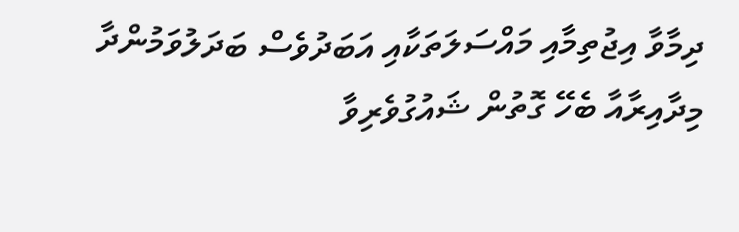ދިމާވާ އިޖުތިމާއި މައްސަލަތަކާއި އަބަދުވެސް ބަދަލުވަމުންދާ މިދާއިރާއާ ބެހޭ ގޮތުން ޝައުގުވެރިވާ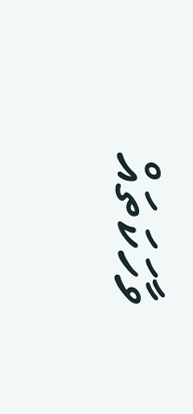ވާހަކަތައް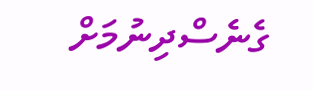ގެނެސްދިނުމަށް